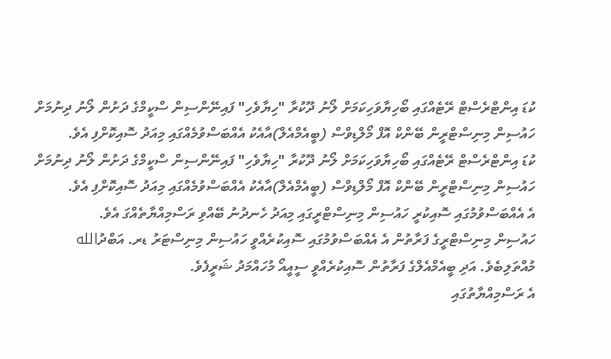ކުޑަ އިންޓްރެސްޓް ރޭޓެއްގައި ބޯހިޔާވަހިކަމަށް ލޯނު ދޫކުރާ "ހިޔާވެހި" ފައިނޭންސިން ސްކީމްގެ ދަށުން ލޯނު ދިނުމަށް ހައުސިން މިނިސްޓްރީން ބޭންކް އޮފް މޯލްޑިވްސް (ބީއެމްއެލް)އާއެކު އެއްބަސްވުމެއްގައި މިއަދު ސޮއިކޮށްފި އެވެ.
ކުޑަ އިންޓްރެސްޓް ރޭޓެއްގައި ބޯހިޔާވަހިކަމަށް ލޯނު ދޫކުރާ "ހިޔާވެހި" ފައިނޭންސިން ސްކީމްގެ ދަށުން ލޯނު ދިނުމަށް ހައުސިން މިނިސްޓްރީން ބޭންކް އޮފް މޯލްޑިވްސް (ބީއެމްއެލް)އާއެކު އެއްބަސްވުމެއްގައި މިއަދު ސޮއިކޮށްފި އެވެ.
އެ އެއްބަސްވުމުގައި ސޮއިކުރީ ހައުސިން މިނިސްޓްރީގައި މިއަދު ހެނދުނު ބޭއްވި ރަސްމިއްޔާތެއްގަ އެވެ.
ހައުސިން މިނިސްޓްރީގެ ފަރާތުން އެ އެއްބަސްވުމުގައި ސޮއިކުރެއްވީ ހައުސިން މިނިސްޓަރު ޑރ. އަބްދުالله މުއްތަލިބެވެ. އަދި ބީއެމްއެލްގެ ފަރާތުން ސޮއިކުރެއްވީ ސީއީއޯ މުހައްމަދު ޝަރީފެވެ.
އެ ރަސްމިއްޔާތުގައި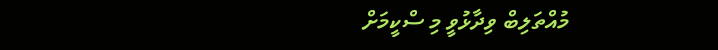މުއްތަލިބް ވިދާޅުވީ މި ސްކީމަށް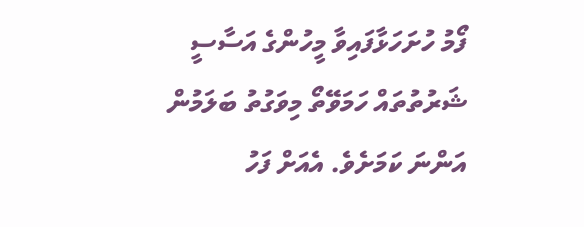ފޯމު ހުށަހަޅާފައިވާ މީހުންގެ އަސާސީ ޝަރުތުތައް ހަމަވޭތޯ މިވަގުތު ބަލަމުން އަންނަ ކަމަށެވެ. އެއަށް ފަހު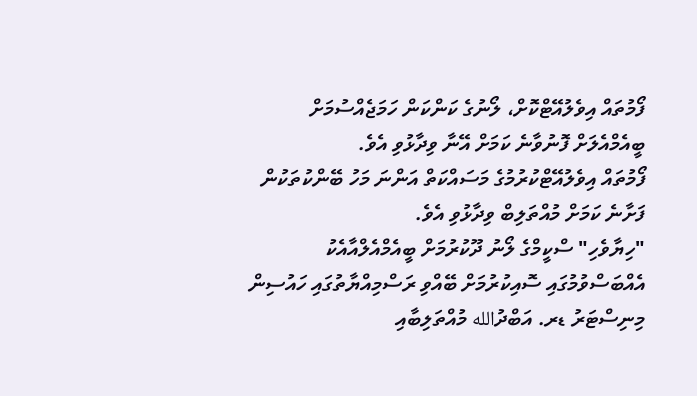ފޯމުތައް އިވެލުއޭޓްކޮށް، ލޯނުގެ ކަންކަން ހަމަޖެއްސުމަށް ބީއެމްއެލަށް ފޮނުވާނެ ކަމަށް އޭނާ ވިދާޅުވި އެވެ.
ފޯމުތައް އިވެލުއޭޓްކުރުމުގެ މަސައްކަތް އަންނަ މަހު ބޭންކުތަކުން ފަށާނެ ކަމަށް މުއްތަލިބް ވިދާޅުވި އެވެ.
"ހިޔާވެހި" ސްކީމްގެ ލޯނު ދޫކުރުމަށް ބީއެމްއެލްއާއެކު އެއްބަސްވުމުގައި ސޮއިކުރުމަށް ބޭއްވި ރަސްމިއްޔާތުގައި ހައުސިން މިނިސްޓަރު ޑރ. އަބްދުالله މުއްތަލިބާއި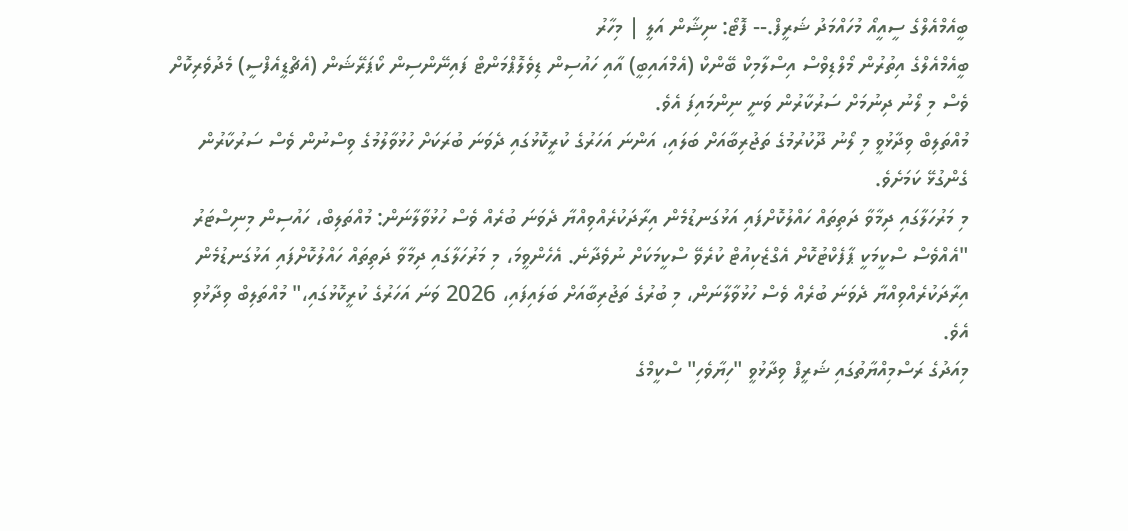ބީއެމްއެލްގެ ސީއީއޯ މުހައްމަދު ޝަރީފް.-- ފޮޓޯ: ނިޝާން އަލީ | މިހާރު
ބީއެމްއެލްގެ އިތުރުން މޯލްޑިވްސް އިސްލާމިކް ބޭންކް (އެމްއައިބީ) އާއި ހައުސިން ޑިވެލޮޕްމަންޓް ފައިނޭންސިން ކޯޕަރޭޝަން (އެޗްޑީއެފްސީ) މެދުވެރިކޮށް ވެސް މި ލޯނު ދިނުމަށް ސަރުކާރުން ވަނީ ނިންމައިފަ އެވެ.
މުއްތަލިބް ވިދާޅުވީ މި ލޯނު ދޫކުރުމުގެ ތަޖުރިބާއަށް ބަލައި، އަންނަ އަހަރުގެ ކުރީކޮޅުގައި ދެވަނަ ބުރަކަށް ހުޅުވާލުމުގެ ވިސްނުން ވެސް ސަރުކާރުން ގެންގުޅޭ ކަމަށެވެ.
މި މަރުހަލާގައި ދިމާވާ ދަތިތައް ހައްލުކޮށްފައި އަޅުގަނޑުމެން އިރާދަކުރެއްވިއްޔާ ދެވަނަ ބުރެއް ވެސް ހުޅުވާލާނަން: މުއްތަލިބް، ހައުސިން މިނިސްޓަރު
"އެއްވެސް ސްކީމަކީ ޕާފެކްޓުކޮށް އެގްޒެކިއުޓް ކުރެވޭ ސްކީމަކަށް ނުވެދާނެ. އެހެންވީމަ، މި މަރުހަލާގައި ދިމާވާ ދަތިތައް ހައްލުކޮށްފައި އަޅުގަނޑުމެން އިރާދަކުރެއްވިއްޔާ ދެވަނަ ބުރެއް ވެސް ހުޅުވާލާނަން، މި ބުރުގެ ތަޖުރިބާއަށް ބަލައިފައި، 2026 ވަނަ އަހަރުގެ ކުރީކޮޅުގައި،" މުއްތަލިބް ވިދާޅުވި އެވެ.
މިއަދުގެ ރަސްމިއްޔާތުގައި ޝަރީފް ވިދާޅުވީ "ހިޔާވެހި" ސްކީމްގެ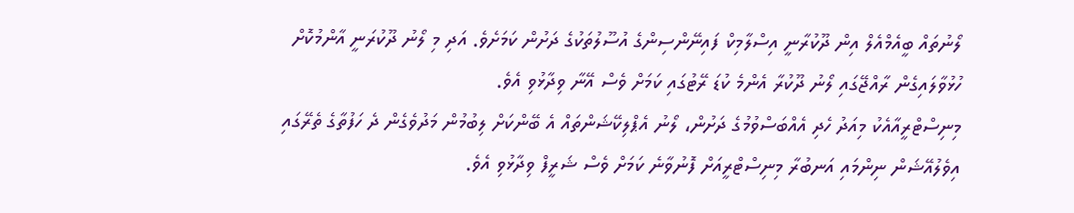ލޯނުތައް ބީއެމްއެލް އިން ދޫކުރާނީ އިސްލާމިކް ފައިނޭންސިންގެ އުސޫލުތަކުގެ ދަށުން ކަމަށެވެ. އަދި މި ލޯނު ދޫކުރަނީ އާންމުކޮށް ހުޅުވާލައިގެން ރާއްޖޭގައި ލޯނު ދޫކުރާ އެންމެ ކުޑަ ރޭޓުގައި ކަމަށް ވެސް އޭނާ ވިދާޅުވި އެވެ.
މިނިސްޓްރީއާއެކު މިއަދު ހެދި އެއްބަސްވުމުގެ ދަށުން، ލޯނު އެޕްލިކޭޝަންތައް އެ ބޭންކަށް ލިބުމުން މަދުވެގެން ދެ ހަފުތާގެ ތެރޭގައި އިވެލުއޭޝަން ނިންމައި އަނބުރާ މިނިސްޓްރީއަށް ފޮނުވާނެ ކަމަށް ވެސް ޝަރީފް ވިދާޅުވި އެވެ.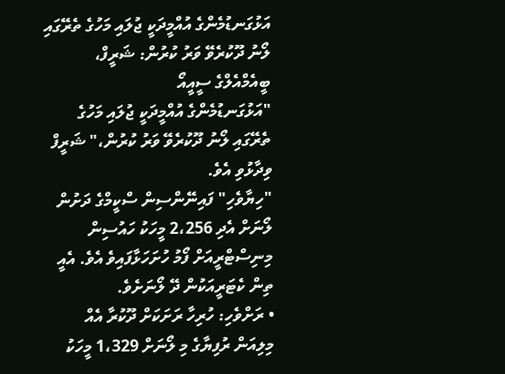އަޅުގަނޑުމެންގެ އުއްމީދަކީ ޖުލައި މަހުގެ ތެރޭގައި ލޯނު ދޫކުރެވޭ ވަރު ކުރުން: ޝަރީފް، ބީއެމްއެލްގެ ސީއީއޯ
"އަޅުގަނޑުމެންގެ އުއްމީދަކީ ޖުލައި މަހުގެ ތެރޭގައި ލޯނު ދޫކުރެވޭ ވަރު ކުރުން،" ޝަރީފް ވިދާޅުވި އެވެ.
"ހިޔާވެހި" ފައިނޭންސިން ސްކީމްގެ ދަށުން ލޯނަށް އެދި 2،256 މީހަކު ހައުސިން މިނިސްޓްރީއަށް ފޯމު ހުށަހަޅާފައިވެ އެވެ. އެއީ ތިން ކެޓަރީއަކުން ދޭ ލޯނަށެވެ.
• ރަށްވެހި: ހުރިހާ ރަށަކަށް ދޫކުރާ އެއް މިލިއަން ރުފިޔާގެ މި ލޯނަށް 1،329 މީހަކު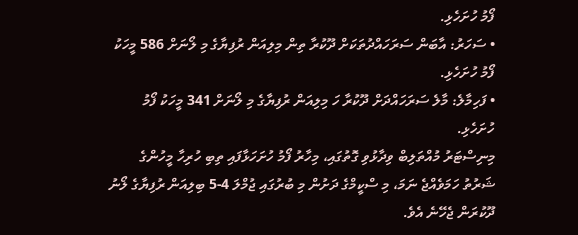ފޯމު ހުށަހެޅި.
• ސަހަރު: އާބަން ސަރަހައްދުތަކަށް ދޫކުރާ ތިން މިލިއަން ރުފިޔާގެ މި ލޯނަށް 586 މީހަކު ފޯމު ހުށަހެޅި.
• ފަހިމާލެ: މާލެ ސަރަހައްދަށް ދޫކުރާ ހަ މިލިއަން ރުފިޔާގެ މި ލޯނަށް 341 މީހަކު ފޯމު ހުށަހެޅި.
މިނިސްޓަރު މުއްތަލިބް ވިދާޅުވި ގޮތުގައި، މިހާރު ފޯމު ހުށަހަޅާފައި ތިބި ހުރިހާ މީހުންގެ ޝަރުތު ހަމަވެއްޖެ ނަމަ، މި ސްކީމްގެ ދަށުން މި ބުރުގައި ޖުމްލަ 4-5 ބިލިއަން ރުފިޔާގެ ލޯނު ދޫކުރަން ޖެހޭނެ އެވެ.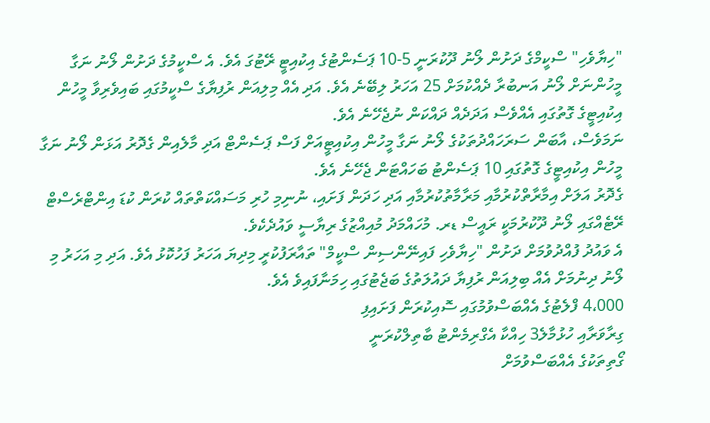"ހިޔާވެހި" ސްކީމްގެ ދަށުން ލޯނު ދޫކުރަނީ 5-10 ޕަސެންޓުގެ އިކުއިޓީ ރޭޓުގަ އެވެ. އެ ސްކީމުގެ ދަށުން ލޯނު ނަގާ މީހުންނަށް ލޯނު އަނބުރާ ދެއްކުމަށް 25 އަހަރު ލިބޭނެ އެވެ. އަދި އެއް މިލިއަން ރުފިޔާގެ ސްކީމުގައި ބައިވެރިވާ މީހުން އިކުއިޓީގެ ގޮތުގައި އެއްވެސް އަދަދެއް ދައްކަން ނުޖެހޭނެ އެވެ.
ނަމަވެސް، އާބަން ސަރަހައްދުތަކުގެ ލޯނު ނަގާ މީހުން އިކުއިޓީއަށް ފަސް ޕަސެންޓް އަދި މާލެއިން ގެދޮރު އަޅަން ލޯނު ނަގާ މީހުން އިކުއިޓީގެ ގޮތުގައި 10 ޕަސެންޓު ބަހައްޓަން ޖެހޭނެ އެވެ.
ގެދޮރު އަލަށް އިމާރާތްކުރުމާއި މަރާމާތުކުރުމާއި އަދި ހަދަން ފަށައި، ނުނިމި ހުރި މަސައްކަތްތައް ކުރަން ކުޑަ އިންޓްރެސްޓް ރޭޓެއްގައި ލޯނު ދޫކުރުމަކީ ރައީސް ޑރ. މުހައްމަދު މުއިއްޒުގެ ރިޔާސީ ވައުދެކެވެ.
އެ ވައުދު ފުއްދުވުމަށް ދަށުން "ހިޔާވެހި ފައިނޭންސިން ސްކީމް" ތައާރަފުކުރީ މިދިޔަ އަހަރު ފަހުކޮޅު އެވެ. އަދި މި އަހަރު މި ލޯނު ދިނުމަށް އެއް ބިލިއަން ރުފިޔާ ދައުލަތުގެ ބަޖެޓުގައި ހިމަނާފައިވެ އެވެ.
4،000 ފްލެޓުގެ އެއްބަސްވުމުގައި ސޮއިކުރަން ފަށައިފި
ގިރާވަރާއި ހުޅުމާލެ3 ހިއްކާ އެގްރިމެންޓު ބާތިލްކުރަނީ
ގޯތިތަކުގެ އެއްބަސްވުމަށް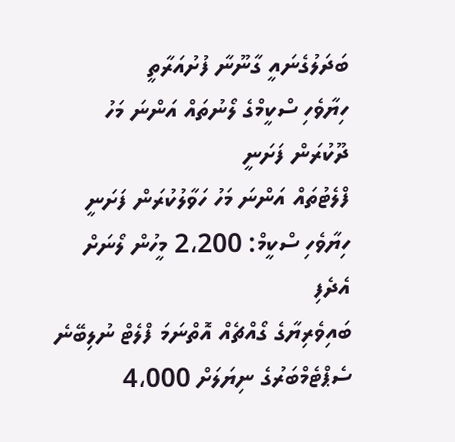ބަދަލުގެނައީ ގާނޫނާ ފުށުއަރާތީ
ހިޔާވެހި ސްކީމްގެ ލޯނުތައް އަންނަ މަހު ދޫކުރަން ފަށަނީ
ފްލެޓުތައް އަންނަ މަހު ހަވާލުކުރަން ފަށަނީ
ހިޔާވެހި ސްކީމް: 2،200 މީހުން ލޯނަށް އެދެފި
ބައިވެރިޔާގެ ގޯއްޗެއް އޮތްނަމަ ފްލެޓް ނުލިބޭނެ
ސެޕްޓެމްބަރުގެ ނިޔަލަށް 4،000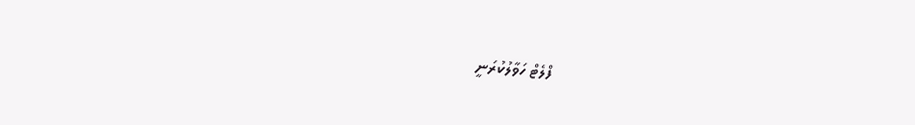ފްލެޓް ހަވާލުކުރަނީ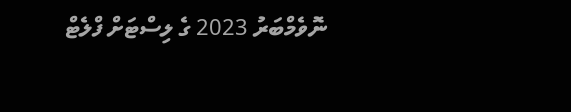ނޮވެމްބަރު 2023 ގެ ލިސްޓަށް ފްލެޓް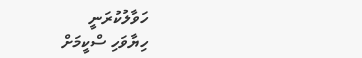ހަވާލުކުރަނީ
ހިޔާވަހި ސްކީމަށް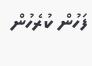ފަހުން ކުރެހުން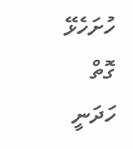ހުށަހެޅޭ ގޮތް ހަދަނީ